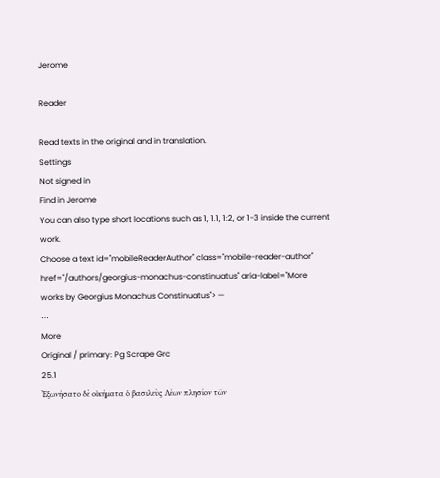Jerome

Reader

Read texts in the original and in translation.
Settings
Not signed in
Find in Jerome
You can also type short locations such as 1, 1.1, 1:2, or 1-3 inside the current work.
Choose a text id="mobileReaderAuthor" class="mobile-reader-author" href="/authors/georgius-monachus-constinuatus" aria-label="More works by Georgius Monachus Constinuatus"> —
⋯
More
Original / primary: Pg Scrape Grc
25.1
Ἐξωνήσατο δὲ οἰκήματα ὁ βασιλεὺς Λέων πλησίον τῶν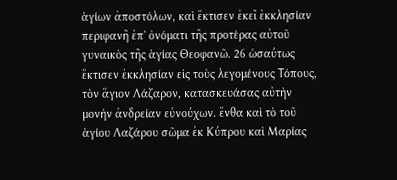ἁγίων ἀποστόλων, καὶ ἔκτισεν ἐκεῖ ἐκκλησίαν περιφανῆ ἐπ' ὀνόματι τῆς προτέρας αὐτοῦ γυναικὸς τῆς ἁγίας Θεοφανῶ. 26 ὡσαύτως ἔκτισεν ἐκκλησίαν εἰς τοὺς λεγομένους Τόπους, τὸν ἅγιον Λάζαρον, κατασκευάσας αὐτὴν μονὴν ἀνδρείαν εὐνούχων. ἔνθα καὶ τὸ τοῦ ἁγίου Λαζάρου σῶμα ἐκ Κύπρου καὶ Μαρίας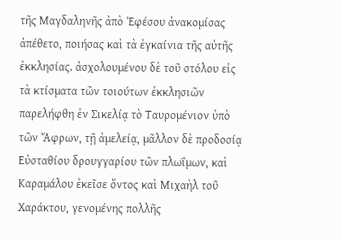τῆς Μαγδαληνῆς ἀπὸ Ἐφέσου ἀνακομίσας ἀπέθετο, ποιήσας καὶ τὰ ἐγκαίνια τῆς αὐτῆς ἐκκλησίας. ἀσχολουμένου δὲ τοῦ στόλου εἰς τὰ κτίσματα τῶν τοιούτων ἐκκλησιῶν παρελήφθη ἐν Σικελίᾳ τὸ Ταυρομένιον ὑπὸ τῶν Ἄφρων, τῇ ἀμελείᾳ, μᾶλλον δὲ προδοσίᾳ Εὐσταθίου δρουγγαρίου τῶν πλωΐμων, καὶ Καραμάλου ἐκεῖσε ὄντος καὶ Μιχαὴλ τοῦ Χαράκτου, γενομένης πολλῆς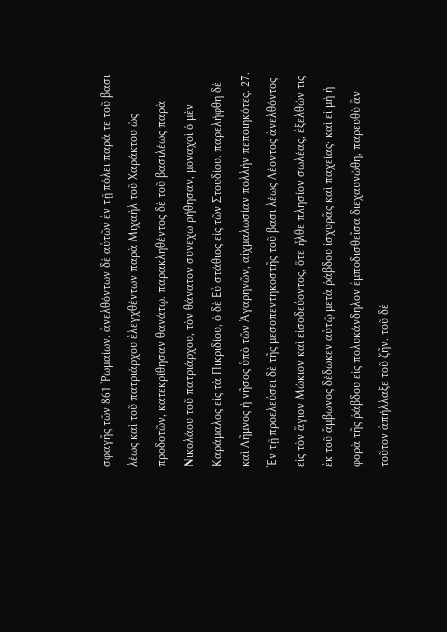σφαγῆς τῶν 861 Ῥωμαίων. ἀνελθόντων δὲ αὐτῶν ἐν τῇ πόλει παρά τε τοῦ βασι λέως καὶ τοῦ πατριάρχου ἐλεγχθέντων παρὰ Μιχαὴλ τοῦ Χαράκτου ὡς προδοτῶν, κατεκρίθησαν θανάτῳ. παρακληθέντος δὲ τοῦ βασιλέως παρὰ Νικολάου τοῦ πατριάρχου, τὸν θάνατον συνεχω ρήθησαν, μοναχοὶ ὁ μὲν Καράμαλος εἰς τὰ Πικριδίου, ὁ δὲ Εὐ στάθιος εἰς τῶν Στουδίου. παρελήφθη δὲ καὶ Λῆμνος ἡ νῆσος ὑπὸ τῶν Ἀγαρηνῶν, αἰχμαλωσίαν πολλὴν πεποιηκότες. 27. Ἐν τῇ προελεύσει δὲ τῆς μεσοπεντηκοστῆς τοῦ βασι λέως Λέοντος ἀνελθόντος εἰς τὸν ἅγιον Μώκιον καὶ εἰσοδεύοντος, ὅτε ἦλθε πλησίον σωλέας, ἐξελθών τις ἐκ τοῦ ἄμβωνος δέδωκεν αὐτῷ μετὰ ῥάβδου ἰσχυρᾶς καὶ παχείας· καὶ εἰ μὴ ἡ φορὰ τῆς ῥάβδου εἰς πολυκάνδηλον ἐμποδισθεῖσα διεχαυνώθη, παρευθὺ ἂν τοῦτον ἀπήλλαξε τοῦ ζῆν. τοῦ δὲ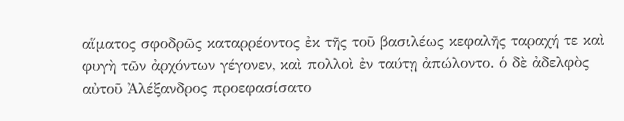αἵματος σφοδρῶς καταρρέοντος ἐκ τῆς τοῦ βασιλέως κεφαλῆς ταραχή τε καὶ φυγὴ τῶν ἀρχόντων γέγονεν, καὶ πολλοὶ ἐν ταύτῃ ἀπώλοντο. ὁ δὲ ἀδελφὸς αὐτοῦ Ἀλέξανδρος προεφασίσατο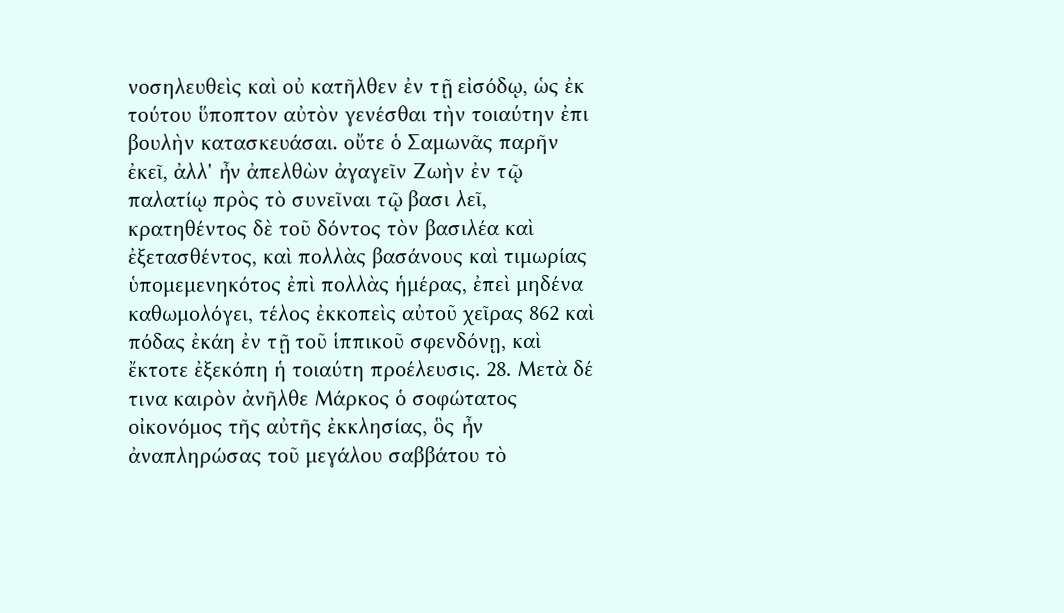νοσηλευθεὶς καὶ οὐ κατῆλθεν ἐν τῇ εἰσόδῳ, ὡς ἐκ τούτου ὕποπτον αὐτὸν γενέσθαι τὴν τοιαύτην ἐπι βουλὴν κατασκευάσαι. οὔτε ὁ Σαμωνᾶς παρῆν ἐκεῖ, ἀλλ' ἦν ἀπελθὼν ἀγαγεῖν Ζωὴν ἐν τῷ παλατίῳ πρὸς τὸ συνεῖναι τῷ βασι λεῖ, κρατηθέντος δὲ τοῦ δόντος τὸν βασιλέα καὶ ἐξετασθέντος, καὶ πολλὰς βασάνους καὶ τιμωρίας ὑπομεμενηκότος ἐπὶ πολλὰς ἡμέρας, ἐπεὶ μηδένα καθωμολόγει, τέλος ἐκκοπεὶς αὐτοῦ χεῖρας 862 καὶ πόδας ἐκάη ἐν τῇ τοῦ ἱππικοῦ σφενδόνῃ, καὶ ἔκτοτε ἐξεκόπη ἡ τοιαύτη προέλευσις. 28. Μετὰ δέ τινα καιρὸν ἀνῆλθε Μάρκος ὁ σοφώτατος οἰκονόμος τῆς αὐτῆς ἐκκλησίας, ὃς ἦν ἀναπληρώσας τοῦ μεγάλου σαββάτου τὸ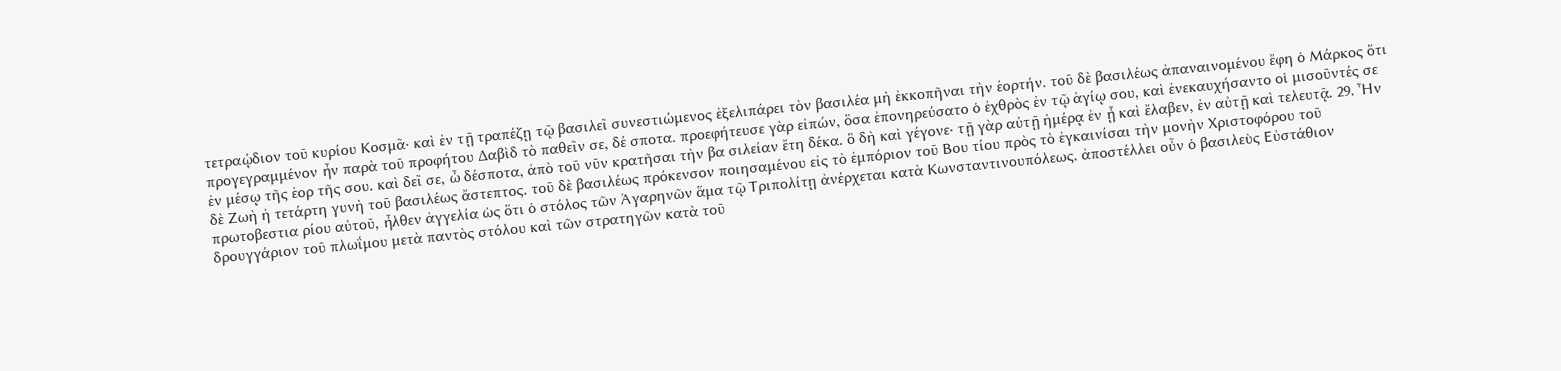τετραῴδιον τοῦ κυρίου Κοσμᾶ· καὶ ἐν τῇ τραπέζῃ τῷ βασιλεῖ συνεστιώμενος ἐξελιπάρει τὸν βασιλέα μὴ ἐκκοπῆναι τὴν ἑορτήν. τοῦ δὲ βασιλέως ἀπαναινομένου ἔφη ὁ Μάρκος ὅτι προγεγραμμένον ἦν παρὰ τοῦ προφήτου Δαβὶδ τὸ παθεῖν σε, δέ σποτα. προεφήτευσε γὰρ εἰπών, ὅσα ἐπονηρεύσατο ὁ ἐχθρὸς ἐν τῷ ἁγίῳ σου, καὶ ἐνεκαυχήσαντο οἱ μισοῦντές σε ἐν μέσῳ τῆς ἑορ τῆς σου. καὶ δεῖ σε, ὦ δέσποτα, ἀπὸ τοῦ νῦν κρατῆσαι τὴν βα σιλείαν ἔτη δέκα. ὃ δὴ καὶ γέγονε· τῇ γὰρ αὐτῇ ἡμέρᾳ ἐν ᾗ καὶ ἔλαβεν, ἐν αὐτῇ καὶ τελευτᾷ. 29. Ἦν δὲ Ζωὴ ἡ τετάρτη γυνὴ τοῦ βασιλέως ἄστεπτος. τοῦ δὲ βασιλέως πρόκενσον ποιησαμένου εἰς τὸ ἐμπόριον τοῦ Βου τίου πρὸς τὸ ἐγκαινίσαι τὴν μονὴν Χριστοφόρου τοῦ πρωτοβεστια ρίου αὐτοῦ, ἦλθεν ἀγγελία ὡς ὅτι ὁ στόλος τῶν Ἀγαρηνῶν ἅμα τῷ Τριπολίτῃ ἀνέρχεται κατὰ Κωνσταντινουπόλεως. ἀποστέλλει οὖν ὁ βασιλεὺς Εὐστάθιον δρουγγάριον τοῦ πλωΐμου μετὰ παντὸς στόλου καὶ τῶν στρατηγῶν κατὰ τοῦ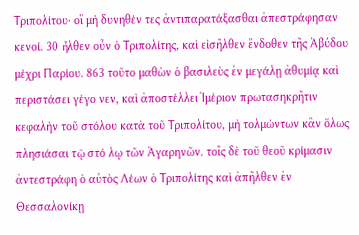Τριπολίτου· οἳ μὴ δυνηθέν τες ἀντιπαρατάξασθαι ἀπεστράφησαν κενοί. 30 ἦλθεν οὖν ὁ Τριπολίτης, καὶ εἰσῆλθεν ἔνδοθεν τῆς Ἀβύδου μέχρι Παρίου. 863 τοῦτο μαθὼν ὁ βασιλεὺς ἐν μεγάλῃ ἀθυμίᾳ καὶ περιστάσει γέγο νεν, καὶ ἀποστέλλει Ἱμέριον πρωτασηκρῆτιν κεφαλὴν τοῦ στόλου κατὰ τοῦ Τριπολίτου, μὴ τολμώντων κἂν ὅλως πλησιάσαι τῷ στό λῳ τῶν Ἀγαρηνῶν. τοῖς δὲ τοῦ θεοῦ κρίμασιν ἀντεστράφη ὁ αὐτὸς Λέων ὁ Τριπολίτης καὶ ἀπῆλθεν ἐν Θεσσαλονίκῃ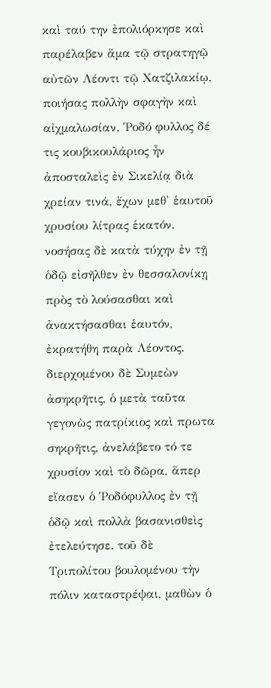καὶ ταύ την ἐπολιόρκησε καὶ παρέλαβεν ἅμα τῷ στρατηγῷ αὐτῶν Λέοντι τῷ Χατζιλακίῳ, ποιήσας πολλὴν σφαγὴν καὶ αἰχμαλωσίαν. Ῥοδό φυλλος δέ τις κουβικουλάριος ἦν ἀποσταλεὶς ἐν Σικελίᾳ διὰ χρείαν τινά, ἔχων μεθ' ἑαυτοῦ χρυσίου λίτρας ἑκατόν. νοσήσας δὲ κατὰ τύχην ἐν τῇ ὁδῷ εἰσῆλθεν ἐν θεσσαλονίκῃ πρὸς τὸ λούσασθαι καὶ ἀνακτήσασθαι ἑαυτόν, ἐκρατήθη παρὰ Λέοντος. διερχομένου δὲ Συμεὼν ἀσηκρῆτις, ὁ μετὰ ταῦτα γεγονὼς πατρίκιος καὶ πρωτα σηκρῆτις, ἀνελάβετο τό τε χρυσίον καὶ τὸ δῶρα, ἅπερ εἴασεν ὁ Ῥοδόφυλλος ἐν τῇ ὁδῷ καὶ πολλὰ βασανισθεὶς ἐτελεύτησε. τοῦ δὲ Τριπολίτου βουλομένου τὴν πόλιν καταστρέψαι, μαθὼν ὁ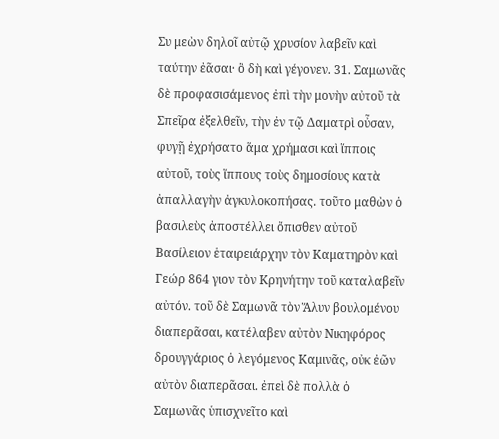Συ μεὼν δηλοῖ αὐτῷ χρυσίον λαβεῖν καὶ ταύτην ἐᾶσαι· ὃ δὴ καὶ γέγονεν. 31. Σαμωνᾶς δὲ προφασισάμενος ἐπὶ τὴν μονὴν αὐτοῦ τὰ Σπεῖρα ἐξελθεῖν, τὴν ἐν τῷ Δαματρὶ οὖσαν, φυγῇ ἐχρήσατο ἅμα χρήμασι καὶ ἵπποις αὐτοῦ, τοὺς ἵππους τοὺς δημοσίους κατὰ ἀπαλλαγὴν ἀγκυλοκοπήσας. τοῦτο μαθὼν ὁ βασιλεὺς ἀποστέλλει ὄπισθεν αὐτοῦ Βασίλειον ἑταιρειάρχην τὸν Καματηρὸν καὶ Γεώρ 864 γιον τὸν Κρηνήτην τοῦ καταλαβεῖν αὐτόν. τοῦ δὲ Σαμωνᾶ τὸν Ἅλυν βουλομένου διαπερᾶσαι, κατέλαβεν αὐτὸν Νικηφόρος δρουγγάριος ὁ λεγόμενος Καμινᾶς, οὐκ ἐῶν αὐτὸν διαπερᾶσαι. ἐπεὶ δὲ πολλὰ ὁ Σαμωνᾶς ὑπισχνεῖτο καὶ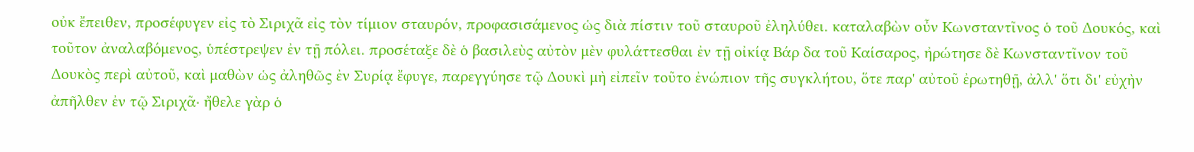οὐκ ἔπειθεν, προσέφυγεν εἰς τὸ Σιριχᾶ εἰς τὸν τίμιον σταυρόν, προφασισάμενος ὡς διὰ πίστιν τοῦ σταυροῦ ἐληλύθει. καταλαβὼν οὖν Κωνσταντῖνος ὁ τοῦ Δουκός, καὶ τοῦτον ἀναλαβόμενος, ὑπέστρεψεν ἐν τῇ πόλει. προσέταξε δὲ ὁ βασιλεὺς αὐτὸν μὲν φυλάττεσθαι ἐν τῇ οἰκίᾳ Βάρ δα τοῦ Καίσαρος, ἠρώτησε δὲ Κωνσταντῖνον τοῦ Δουκὸς περὶ αὐτοῦ, καὶ μαθὼν ὡς ἀληθῶς ἐν Συρίᾳ ἔφυγε, παρεγγύησε τῷ Δουκὶ μὴ εἰπεῖν τοῦτο ἐνώπιον τῆς συγκλήτου, ὅτε παρ' αὐτοῦ ἐρωτηθῇ, ἀλλ' ὅτι δι' εὐχὴν ἀπῆλθεν ἐν τῷ Σιριχᾶ· ἤθελε γὰρ ὁ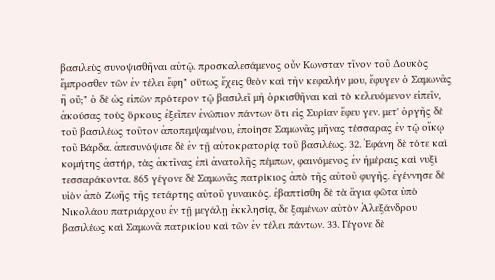βασιλεὺς συνοψισθῆναι αὐτῷ. προσκαλεσάμενος οὖν Κωνσταν τῖνον τοῦ Δουκὸς ἔμπροσθεν τῶν ἐν τέλει ἔφη" οὕτως ἔχεις θεὸν καὶ τὴν κεφαλήν μου, ἔφυγεν ὁ Σαμωνᾶς ἢ οὔ;" ὁ δὲ ὡς εἰπὼν πρότερον τῷ βασιλεῖ μὴ ὁρκισθῆναι καὶ τὸ κελευόμενον εἰπεῖν, ἀκούσας τοὺς ὅρκους ἐξεῖπεν ἐνώπιον πάντων ὅτι εἰς Συρίαν ἔφευ γεν. μετ' ὀργῆς δὲ τοῦ βασιλέως τοῦτον ἀποπεμψαμένου, ἐποίησε Σαμωνᾶς μῆνας τέσσαρας ἐν τῷ οἴκῳ τοῦ Βάρδα. ἀπεσυνόψισε δὲ ἐν τῇ αὐτοκρατορίᾳ τοῦ βασιλέως. 32. Ἐφάνη δὲ τότε καὶ κομήτης ἀστήρ, τὰς ἀκτῖνας ἐπὶ ἀνατολῆς πέμπων, φαινόμενος ἐν ἡμέραις καὶ νυξὶ τεσσαράκοντα. 865 γέγονε δὲ Σαμωνᾶς πατρίκιος ἀπὸ τῆς αὐτοῦ φυγῆς. ἐγέννησε δὲ υἱὸν ἀπὸ Ζωῆς τῆς τετάρτης αὐτοῦ γυναικός. ἐβαπτίσθη δὲ τὰ ἅγια φῶτα ὑπὸ Νικολάου πατριάρχου ἐν τῇ μεγάλῃ ἐκκλησίᾳ, δε ξαμένων αὐτὸν Ἀλεξάνδρου βασιλέως καὶ Σαμωνᾶ πατρικίου καὶ τῶν ἐν τέλει πάντων. 33. Γέγονε δὲ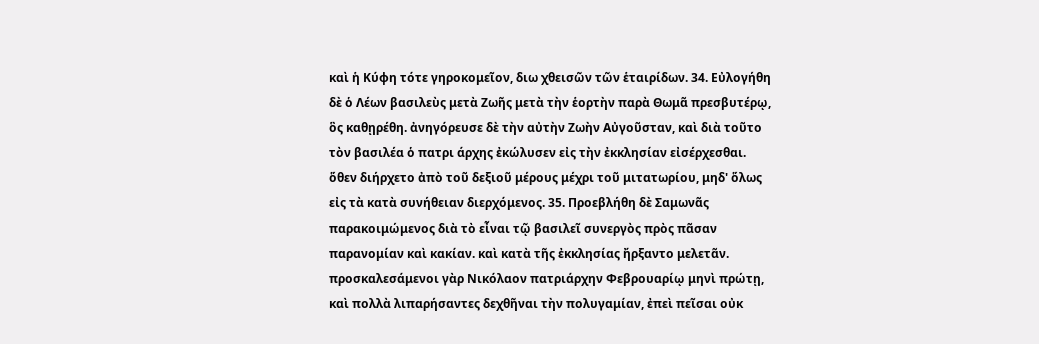καὶ ἡ Κύφη τότε γηροκομεῖον, διω χθεισῶν τῶν ἑταιρίδων. 34. Εὐλογήθη δὲ ὁ Λέων βασιλεὺς μετὰ Ζωῆς μετὰ τὴν ἑορτὴν παρὰ Θωμᾶ πρεσβυτέρῳ, ὃς καθῃρέθη. ἀνηγόρευσε δὲ τὴν αὐτὴν Ζωὴν Αὐγοῦσταν, καὶ διὰ τοῦτο τὸν βασιλέα ὁ πατρι άρχης ἐκώλυσεν εἰς τὴν ἐκκλησίαν εἰσέρχεσθαι. ὅθεν διήρχετο ἀπὸ τοῦ δεξιοῦ μέρους μέχρι τοῦ μιτατωρίου, μηδ' ὅλως εἰς τὰ κατὰ συνήθειαν διερχόμενος. 35. Προεβλήθη δὲ Σαμωνᾶς παρακοιμώμενος διὰ τὸ εἶναι τῷ βασιλεῖ συνεργὸς πρὸς πᾶσαν παρανομίαν καὶ κακίαν. καὶ κατὰ τῆς ἐκκλησίας ἤρξαντο μελετᾶν. προσκαλεσάμενοι γὰρ Νικόλαον πατριάρχην Φεβρουαρίῳ μηνὶ πρώτῃ, καὶ πολλὰ λιπαρήσαντες δεχθῆναι τὴν πολυγαμίαν, ἐπεὶ πεῖσαι οὐκ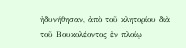ἠδυνήθησαν, ἀπὸ τοῦ κλητορίου διὰ τοῦ Βουκολέοντος ἐν πλοίῳ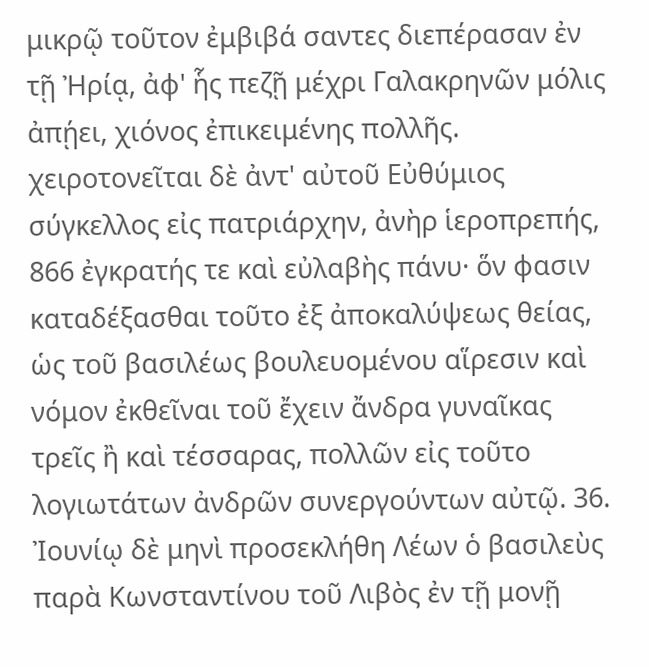μικρῷ τοῦτον ἐμβιβά σαντες διεπέρασαν ἐν τῇ Ἠρίᾳ, ἀφ' ἧς πεζῇ μέχρι Γαλακρηνῶν μόλις ἀπῄει, χιόνος ἐπικειμένης πολλῆς. χειροτονεῖται δὲ ἀντ' αὐτοῦ Εὐθύμιος σύγκελλος εἰς πατριάρχην, ἀνὴρ ἱεροπρεπής, 866 ἐγκρατής τε καὶ εὐλαβὴς πάνυ· ὅν φασιν καταδέξασθαι τοῦτο ἐξ ἀποκαλύψεως θείας, ὡς τοῦ βασιλέως βουλευομένου αἵρεσιν καὶ νόμον ἐκθεῖναι τοῦ ἔχειν ἄνδρα γυναῖκας τρεῖς ἢ καὶ τέσσαρας, πολλῶν εἰς τοῦτο λογιωτάτων ἀνδρῶν συνεργούντων αὐτῷ. 36. Ἰουνίῳ δὲ μηνὶ προσεκλήθη Λέων ὁ βασιλεὺς παρὰ Κωνσταντίνου τοῦ Λιβὸς ἐν τῇ μονῇ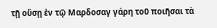τῇ οὔσῃ ἐν τῷ Μαρδοσαγ γάρη τοῦ ποιῆσαι τὰ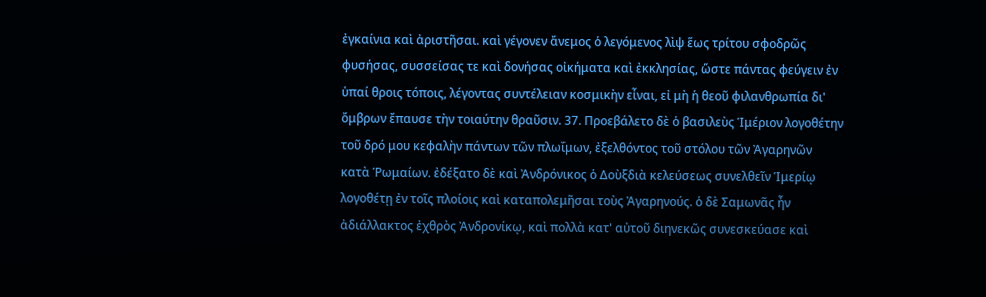ἐγκαίνια καὶ ἀριστῆσαι. καὶ γέγονεν ἄνεμος ὁ λεγόμενος λὶψ ἕως τρίτου σφοδρῶς φυσήσας, συσσείσας τε καὶ δονήσας οἰκήματα καὶ ἐκκλησίας, ὥστε πάντας φεύγειν ἐν ὑπαί θροις τόποις, λέγοντας συντέλειαν κοσμικὴν εἶναι, εἰ μὴ ἡ θεοῦ φιλανθρωπία δι' ὄμβρων ἔπαυσε τὴν τοιαύτην θραῦσιν. 37. Προεβάλετο δὲ ὁ βασιλεὺς Ἱμέριον λογοθέτην τοῦ δρό μου κεφαλὴν πάντων τῶν πλωΐμων, ἐξελθόντος τοῦ στόλου τῶν Ἀγαρηνῶν κατὰ Ῥωμαίων. ἐδέξατο δὲ καὶ Ἀνδρόνικος ὁ Δοὺξδιὰ κελεύσεως συνελθεῖν Ἱμερίῳ λογοθέτῃ ἐν τοῖς πλοίοις καὶ καταπολεμῆσαι τοὺς Ἀγαρηνούς. ὁ δὲ Σαμωνᾶς ἦν ἀδιάλλακτος ἐχθρὸς Ἀνδρονίκῳ, καὶ πολλὰ κατ' αὐτοῦ διηνεκῶς συνεσκεύασε καὶ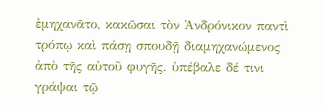ἐμηχανᾶτο, κακῶσαι τὸν Ἀνδρόνικον παντὶ τρόπῳ καὶ πάσῃ σπουδῇ διαμηχανώμενος ἀπὸ τῆς αὐτοῦ φυγῆς. ὑπέβαλε δέ τινι γράψαι τῷ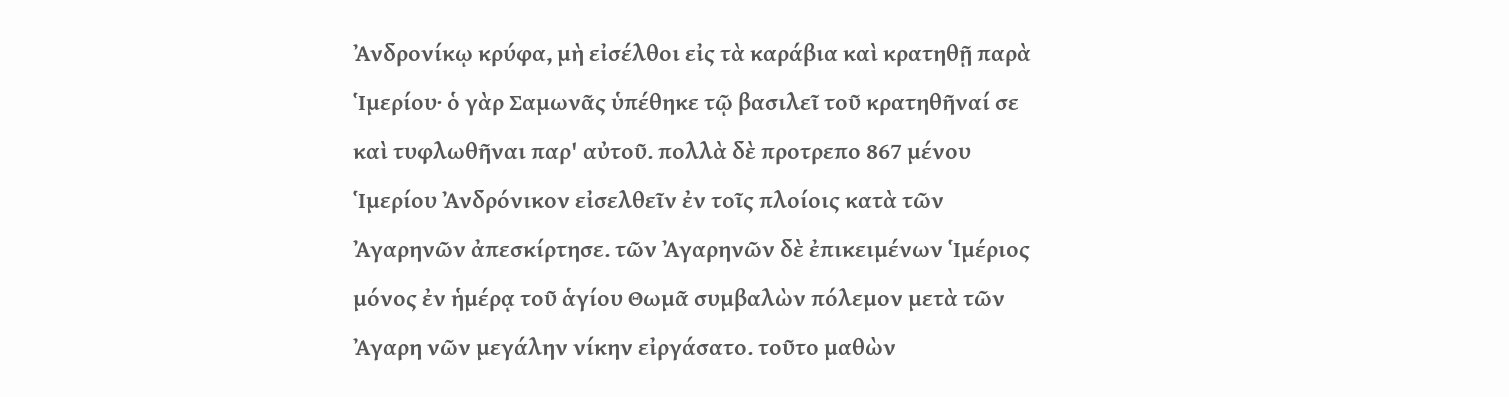Ἀνδρονίκῳ κρύφα, μὴ εἰσέλθοι εἰς τὰ καράβια καὶ κρατηθῇ παρὰ Ἱμερίου· ὁ γὰρ Σαμωνᾶς ὑπέθηκε τῷ βασιλεῖ τοῦ κρατηθῆναί σε καὶ τυφλωθῆναι παρ' αὐτοῦ. πολλὰ δὲ προτρεπο 867 μένου Ἱμερίου Ἀνδρόνικον εἰσελθεῖν ἐν τοῖς πλοίοις κατὰ τῶν Ἀγαρηνῶν ἀπεσκίρτησε. τῶν Ἀγαρηνῶν δὲ ἐπικειμένων Ἱμέριος μόνος ἐν ἡμέρᾳ τοῦ ἁγίου Θωμᾶ συμβαλὼν πόλεμον μετὰ τῶν Ἀγαρη νῶν μεγάλην νίκην εἰργάσατο. τοῦτο μαθὼν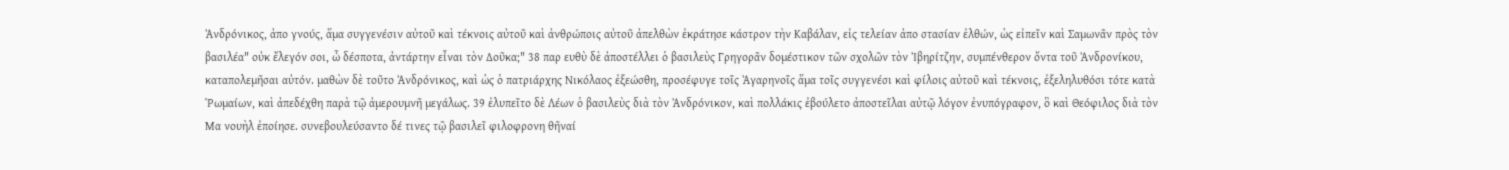Ἀνδρόνικος, ἀπο γνούς, ἅμα συγγενέσιν αὐτοῦ καὶ τέκνοις αὐτοῦ καὶ ἀνθρώποις αὐτοῦ ἀπελθὼν ἐκράτησε κάστρον τὴν Καβάλαν, εἰς τελείαν ἀπο στασίαν ἐλθών, ὡς εἰπεῖν καὶ Σαμωνᾶν πρὸς τὸν βασιλέα" οὐκ ἔλεγόν σοι, ὦ δέσποτα, ἀντάρτην εἶναι τὸν Δοῦκα;" 38 παρ ευθὺ δὲ ἀποστέλλει ὁ βασιλεὺς Γρηγορᾶν δομέστικον τῶν σχολῶν τὸν Ἰβηρίτζην, συμπένθερον ὄντα τοῦ Ἀνδρονίκου, καταπολεμῆσαι αὐτόν. μαθὼν δὲ τοῦτο Ἀνδρόνικος, καὶ ὡς ὁ πατριάρχης Νικόλαος ἐξεώσθη, προσέφυγε τοῖς Ἀγαρηνοῖς ἅμα τοῖς συγγενέσι καὶ φίλοις αὐτοῦ καὶ τέκνοις, ἐξεληλυθόσι τότε κατὰ Ῥωμαίων, καὶ ἀπεδέχθη παρὰ τῷ ἀμερουμνῆ μεγάλως. 39 ἐλυπεῖτο δὲ Λέων ὁ βασιλεὺς διὰ τὸν Ἀνδρόνικον, καὶ πολλάκις ἐβούλετο ἀποστεῖλαι αὐτῷ λόγον ἐνυπόγραφον, ὃ καὶ Θεόφιλος διὰ τὸν Μα νουὴλ ἐποίησε. συνεβουλεύσαντο δέ τινες τῷ βασιλεῖ φιλοφρονη θῆναί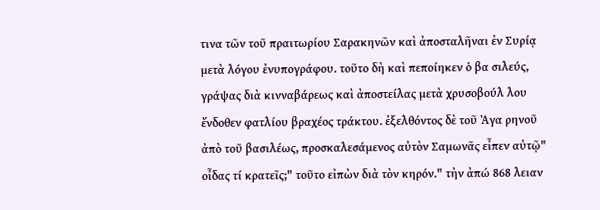τινα τῶν τοῦ πραιτωρίου Σαρακηνῶν καὶ ἀποσταλῆναι ἐν Συρίᾳ μετὰ λόγου ἐνυπογράφου. τοῦτο δὴ καὶ πεποίηκεν ὁ βα σιλεύς, γράψας διὰ κινναβάρεως καὶ ἀποστείλας μετὰ χρυσοβούλ λου ἔνδοθεν φατλίου βραχέος τράκτου. ἐξελθόντος δὲ τοῦ Ἀγα ρηνοῦ ἀπὸ τοῦ βασιλέως, προσκαλεσάμενος αὐτὸν Σαμωνᾶς εἶπεν αὐτῷ" οἶδας τί κρατεῖς;" τοῦτο εἰπὼν διὰ τὸν κηρόν." τὴν ἀπώ 868 λειαν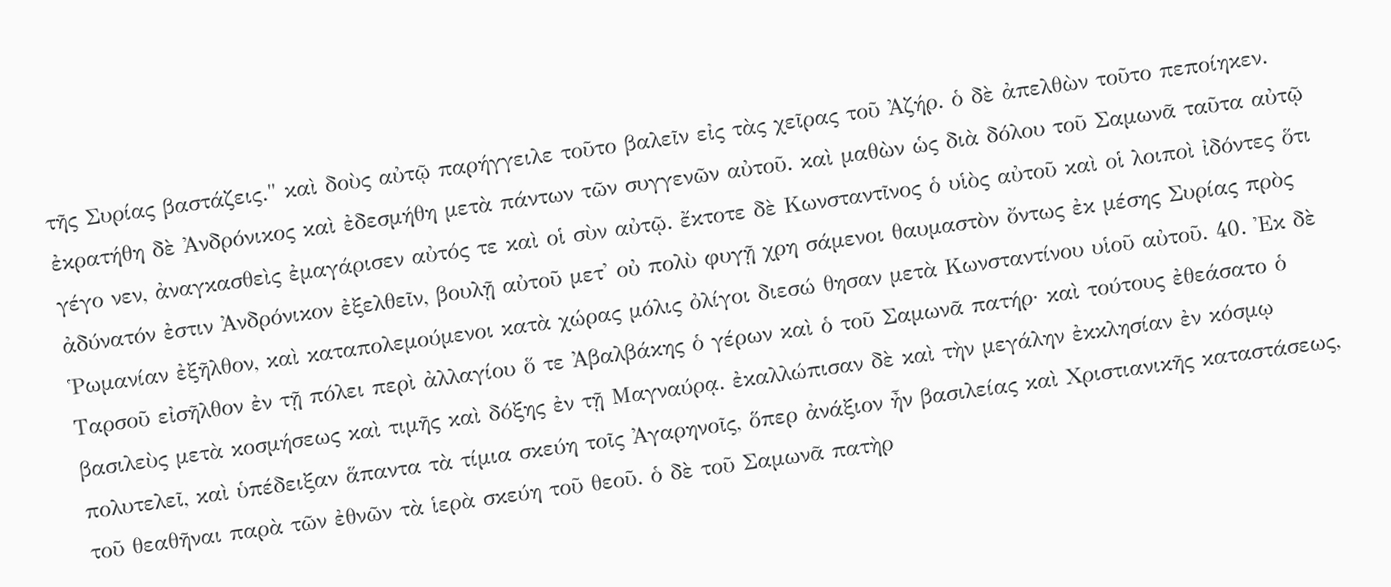τῆς Συρίας βαστάζεις." καὶ δοὺς αὐτῷ παρήγγειλε τοῦτο βαλεῖν εἰς τὰς χεῖρας τοῦ Ἀζήρ. ὁ δὲ ἀπελθὼν τοῦτο πεποίηκεν. ἐκρατήθη δὲ Ἀνδρόνικος καὶ ἐδεσμήθη μετὰ πάντων τῶν συγγενῶν αὐτοῦ. καὶ μαθὼν ὡς διὰ δόλου τοῦ Σαμωνᾶ ταῦτα αὐτῷ γέγο νεν, ἀναγκασθεὶς ἐμαγάρισεν αὐτός τε καὶ οἱ σὺν αὐτῷ. ἔκτοτε δὲ Κωνσταντῖνος ὁ υἱὸς αὐτοῦ καὶ οἱ λοιποὶ ἰδόντες ὅτι ἀδύνατόν ἐστιν Ἀνδρόνικον ἐξελθεῖν, βουλῇ αὐτοῦ μετ' οὐ πολὺ φυγῇ χρη σάμενοι θαυμαστὸν ὄντως ἐκ μέσης Συρίας πρὸς Ῥωμανίαν ἐξῆλθον, καὶ καταπολεμούμενοι κατὰ χώρας μόλις ὀλίγοι διεσώ θησαν μετὰ Κωνσταντίνου υἱοῦ αὐτοῦ. 40. Ἐκ δὲ Ταρσοῦ εἰσῆλθον ἐν τῇ πόλει περὶ ἀλλαγίου ὅ τε Ἀβαλβάκης ὁ γέρων καὶ ὁ τοῦ Σαμωνᾶ πατήρ· καὶ τούτους ἐθεάσατο ὁ βασιλεὺς μετὰ κοσμήσεως καὶ τιμῆς καὶ δόξης ἐν τῇ Μαγναύρᾳ. ἐκαλλώπισαν δὲ καὶ τὴν μεγάλην ἐκκλησίαν ἐν κόσμῳ πολυτελεῖ, καὶ ὑπέδειξαν ἅπαντα τὰ τίμια σκεύη τοῖς Ἀγαρηνοῖς, ὅπερ ἀνάξιον ἦν βασιλείας καὶ Χριστιανικῆς καταστάσεως, τοῦ θεαθῆναι παρὰ τῶν ἐθνῶν τὰ ἱερὰ σκεύη τοῦ θεοῦ. ὁ δὲ τοῦ Σαμωνᾶ πατὴρ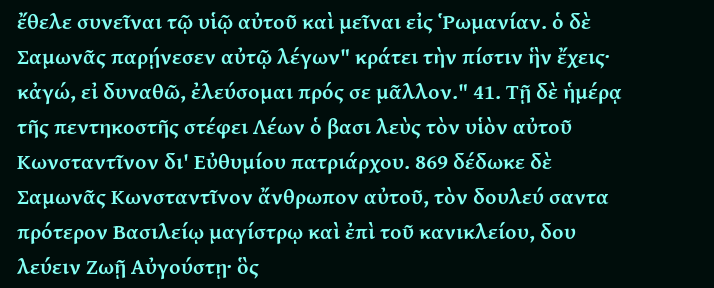ἔθελε συνεῖναι τῷ υἱῷ αὐτοῦ καὶ μεῖναι εἰς Ῥωμανίαν. ὁ δὲ Σαμωνᾶς παρῄνεσεν αὐτῷ λέγων" κράτει τὴν πίστιν ἣν ἔχεις· κἀγώ, εἰ δυναθῶ, ἐλεύσομαι πρός σε μᾶλλον." 41. Τῇ δὲ ἡμέρᾳ τῆς πεντηκοστῆς στέφει Λέων ὁ βασι λεὺς τὸν υἱὸν αὐτοῦ Κωνσταντῖνον δι' Εὐθυμίου πατριάρχου. 869 δέδωκε δὲ Σαμωνᾶς Κωνσταντῖνον ἄνθρωπον αὐτοῦ, τὸν δουλεύ σαντα πρότερον Βασιλείῳ μαγίστρῳ καὶ ἐπὶ τοῦ κανικλείου, δου λεύειν Ζωῇ Αὐγούστῃ· ὃς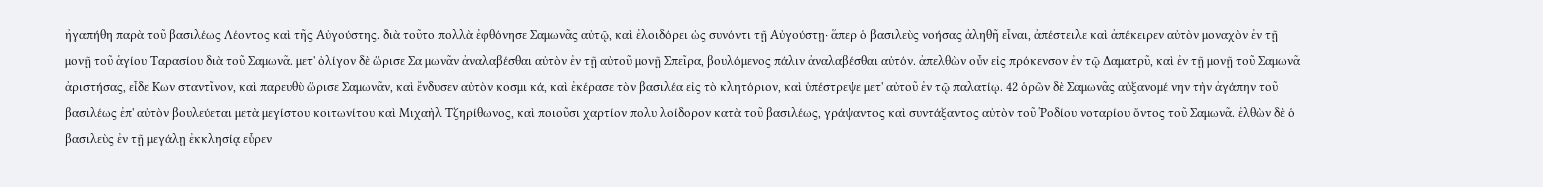ἠγαπήθη παρὰ τοῦ βασιλέως Λέοντος καὶ τῆς Αὐγούστης. διὰ τοῦτο πολλὰ ἐφθόνησε Σαμωνᾶς αὐτῷ, καὶ ἐλοιδόρει ὡς συνόντι τῇ Αὐγούστῃ· ἅπερ ὁ βασιλεὺς νοήσας ἀληθῆ εἶναι, ἀπέστειλε καὶ ἀπέκειρεν αὐτὸν μοναχὸν ἐν τῇ μονῇ τοῦ ἁγίου Ταρασίου διὰ τοῦ Σαμωνᾶ. μετ' ὀλίγον δὲ ὥρισε Σα μωνᾶν ἀναλαβέσθαι αὐτὸν ἐν τῇ αὐτοῦ μονῇ Σπεῖρα, βουλόμενος πάλιν ἀναλαβέσθαι αὐτόν. ἀπελθὼν οὖν εἰς πρόκενσον ἐν τῷ Δαματρῦ, καὶ ἐν τῇ μονῇ τοῦ Σαμωνᾶ ἀριστήσας, εἶδε Κων σταντῖνον, καὶ παρευθὺ ὥρισε Σαμωνᾶν, καὶ ἔνδυσεν αὐτὸν κοσμι κά, καὶ ἐκέρασε τὸν βασιλέα εἰς τὸ κλητόριον, καὶ ὑπέστρεψε μετ' αὐτοῦ ἐν τῷ παλατίῳ. 42 ὁρῶν δὲ Σαμωνᾶς αὐξανομέ νην τὴν ἀγάπην τοῦ βασιλέως ἐπ' αὐτὸν βουλεύεται μετὰ μεγίστου κοιτωνίτου καὶ Μιχαὴλ Τζηρίθωνος, καὶ ποιοῦσι χαρτίον πολυ λοίδορον κατὰ τοῦ βασιλέως, γράψαντος καὶ συντάξαντος αὐτὸν τοῦ Ῥοδίου νοταρίου ὄντος τοῦ Σαμωνᾶ. ἐλθὼν δὲ ὁ βασιλεὺς ἐν τῇ μεγάλῃ ἐκκλησίᾳ εὗρεν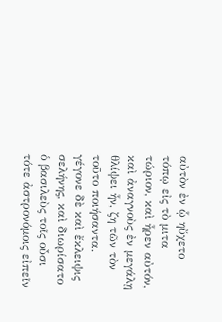αὐτὸν ἐν ᾧ ηὔχετο τόπῳ εἰς τὸ μιτα τώριον, καὶ ἦρεν αὐτόν, καὶ ἀναγνοὺς ἐν μεγάλῃ θλίψει ἦν, ζη τῶν τὸν τοῦτο ποιήσαντα. γέγονε δὲ καὶ ἔκλειψις σελήνης, καὶ διωρίσατο ὁ βασιλεὺς τοῖς οὖσι τότε ἀστρονόμοις εἰπεῖν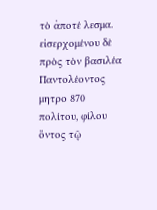τὸ ἀποτέ λεσμα. εἰσερχομένου δὲ πρὸς τὸν βασιλέα Παντολέοντος μητρο 870 πολίτου, φίλου ὄντος τῷ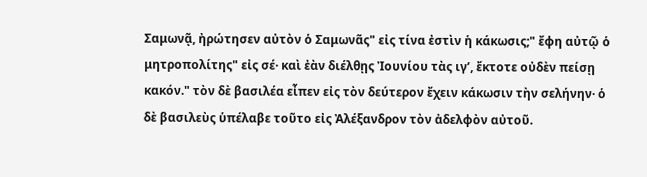Σαμωνᾷ, ἠρώτησεν αὐτὸν ὁ Σαμωνᾶς" εἰς τίνα ἐστὶν ἡ κάκωσις;" ἔφη αὐτῷ ὁ μητροπολίτης" εἰς σέ· καὶ ἐὰν διέλθῃς Ἰουνίου τὰς ιγʹ, ἔκτοτε οὐδὲν πείσῃ κακόν." τὸν δὲ βασιλέα εἶπεν εἰς τὸν δεύτερον ἔχειν κάκωσιν τὴν σελήνην· ὁ δὲ βασιλεὺς ὑπέλαβε τοῦτο εἰς Ἀλέξανδρον τὸν ἀδελφὸν αὐτοῦ.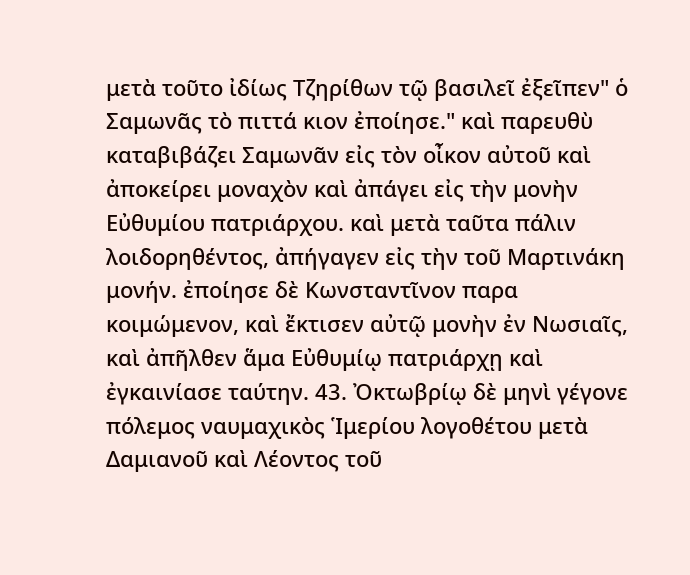μετὰ τοῦτο ἰδίως Τζηρίθων τῷ βασιλεῖ ἐξεῖπεν" ὁ Σαμωνᾶς τὸ πιττά κιον ἐποίησε." καὶ παρευθὺ καταβιβάζει Σαμωνᾶν εἰς τὸν οἶκον αὐτοῦ καὶ ἀποκείρει μοναχὸν καὶ ἀπάγει εἰς τὴν μονὴν Εὐθυμίου πατριάρχου. καὶ μετὰ ταῦτα πάλιν λοιδορηθέντος, ἀπήγαγεν εἰς τὴν τοῦ Μαρτινάκη μονήν. ἐποίησε δὲ Κωνσταντῖνον παρα κοιμώμενον, καὶ ἔκτισεν αὐτῷ μονὴν ἐν Νωσιαῖς, καὶ ἀπῆλθεν ἅμα Εὐθυμίῳ πατριάρχῃ καὶ ἐγκαινίασε ταύτην. 43. Ὀκτωβρίῳ δὲ μηνὶ γέγονε πόλεμος ναυμαχικὸς Ἱμερίου λογοθέτου μετὰ Δαμιανοῦ καὶ Λέοντος τοῦ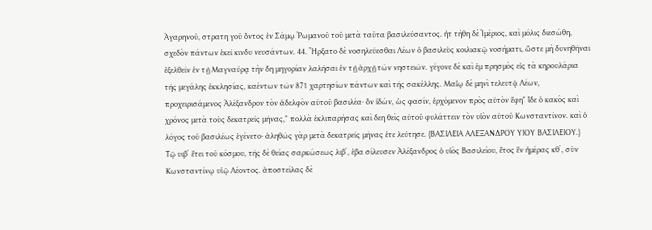Ἀγαρηνοῦ, στρατη γοῦ ὄντος ἐν Σάμῳ Ῥωμανοῦ τοῦ μετὰ ταῦτα βασιλεύσαντος. ἡτ τήθη δὲ Ἱμέριος, καὶ μόλις διεσώθη, σχεδὸν πάντων ἐκεῖ κινδυ νευσάντων. 44. Ἤρξατο δὲ νοσηλεύεσθαι Λέων ὁ βασιλεὺς κοιλιακῷ νοσήματι, ὥστε μὴ δυνηθῆναι ἐξελθεῖν ἐν τῇ Μαγναύρᾳ τὴν δη μηγορίαν λαλῆσαι ἐν τῇ ἀρχῇ τῶν νηστειῶν. γέγονε δὲ καὶ ἐμ πρησμὸς εἰς τὰ κηρουλάρια τῆς μεγάλης ἐκκλησίας, καέντων τῶν 871 χαρτησίων πάντων καὶ τῆς σακέλλης. Μαΐῳ δὲ μηνὶ τελευτᾷ Λέων, προχειρισάμενος Ἀλέξανδρον τὸν ἀδελφὸν αὐτοῦ βασιλέα· ὃν ἰδών, ὡς φασίν, ἐρχόμενον πρὸς αὐτὸν ἔφη" ἴδε ὁ κακὸς καὶ χρόνος μετὰ τοὺς δεκατρεῖς μῆνας," πολλὰ ἐκλιπαρήσας καὶ δεη θεὶς αὐτοῦ φυλάττειν τὸν υἱὸν αὐτοῦ Κωνσταντῖνον. καὶ ὁ λόγος τοῦ βασιλέως ἐγένετο· ἀληθῶς γὰρ μετὰ δεκατρεῖς μῆνας ἐτε λεύτησε. {ΒΑΣΙΛΕΙΑ ΑΛΕΞΑΝΔΡΟΥ ΥΙΟΥ ΒΑΣΙΛΕΙΟΥ.} Τῷ υιβʹ ἔτει τοῦ κόσμου, τῆς δὲ θείας σαρκώσεως λιβʹ, ἐβα σίλευσεν Ἀλέξανδρος ὁ υἱὸς Βασιλείου, ἔτος ἓν ἡμέρας κθʹ, σὺν Κωνσταντίνῳ υἱῷ Λέοντος. ἀποστείλας δὲ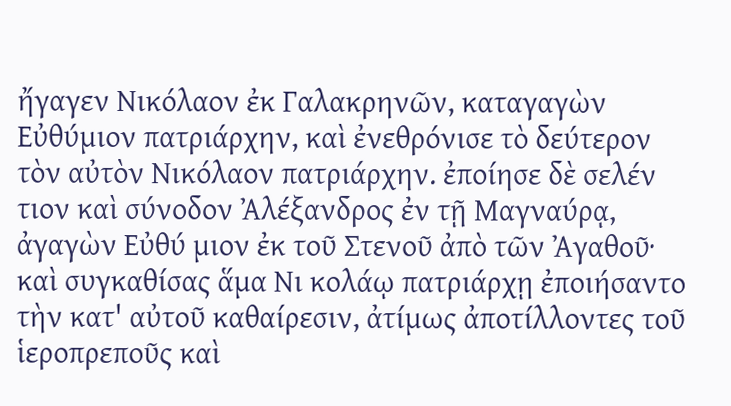ἤγαγεν Νικόλαον ἐκ Γαλακρηνῶν, καταγαγὼν Εὐθύμιον πατριάρχην, καὶ ἐνεθρόνισε τὸ δεύτερον τὸν αὐτὸν Νικόλαον πατριάρχην. ἐποίησε δὲ σελέν τιον καὶ σύνοδον Ἀλέξανδρος ἐν τῇ Μαγναύρᾳ, ἀγαγὼν Εὐθύ μιον ἐκ τοῦ Στενοῦ ἀπὸ τῶν Ἀγαθοῦ· καὶ συγκαθίσας ἅμα Νι κολάῳ πατριάρχῃ ἐποιήσαντο τὴν κατ' αὐτοῦ καθαίρεσιν, ἀτίμως ἀποτίλλοντες τοῦ ἱεροπρεποῦς καὶ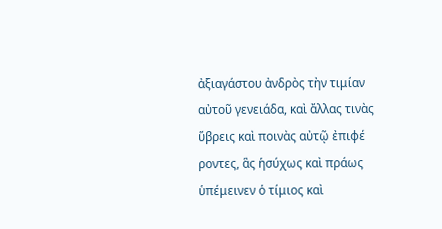ἀξιαγάστου ἀνδρὸς τὴν τιμίαν αὐτοῦ γενειάδα, καὶ ἄλλας τινὰς ὕβρεις καὶ ποινὰς αὐτῷ ἐπιφέ ροντες, ἃς ἡσύχως καὶ πράως ὑπέμεινεν ὁ τίμιος καὶ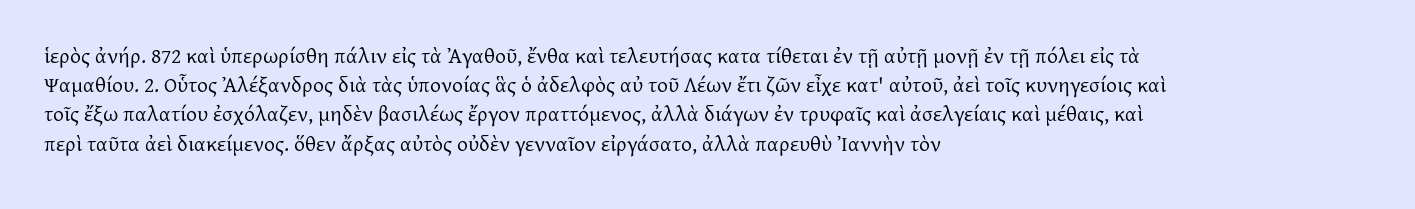ἱερὸς ἀνήρ. 872 καὶ ὑπερωρίσθη πάλιν εἰς τὰ Ἀγαθοῦ, ἔνθα καὶ τελευτήσας κατα τίθεται ἐν τῇ αὐτῇ μονῇ ἐν τῇ πόλει εἰς τὰ Ψαμαθίου. 2. Οὗτος Ἀλέξανδρος διὰ τὰς ὑπονοίας ἃς ὁ ἀδελφὸς αὐ τοῦ Λέων ἔτι ζῶν εἶχε κατ' αὐτοῦ, ἀεὶ τοῖς κυνηγεσίοις καὶ τοῖς ἔξω παλατίου ἐσχόλαζεν, μηδὲν βασιλέως ἔργον πραττόμενος, ἀλλὰ διάγων ἐν τρυφαῖς καὶ ἀσελγείαις καὶ μέθαις, καὶ περὶ ταῦτα ἀεὶ διακείμενος. ὅθεν ἄρξας αὐτὸς οὐδὲν γενναῖον εἰργάσατο, ἀλλὰ παρευθὺ Ἰαννὴν τὸν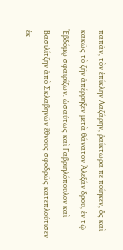παπᾶν, τὸν ἐπίκλην Λαζάρην, ῥαίκτωρα πε ποίηκεν, ὃς καὶ κακῶς τὸ ζῆν ἀπέρρηξεν μετὰ θάνατον Ἀλεξάν δρου, ἐν τῷ Ἑβδόμῳ σφαιρίζων. ὡσαύτως καὶ Γαβριηλόπουλον καὶ Βασιλίτζην ἀπὸ Σκλαβηνῶν ἔθνους σφοδρῶς κατεπλούτισεν ἐκ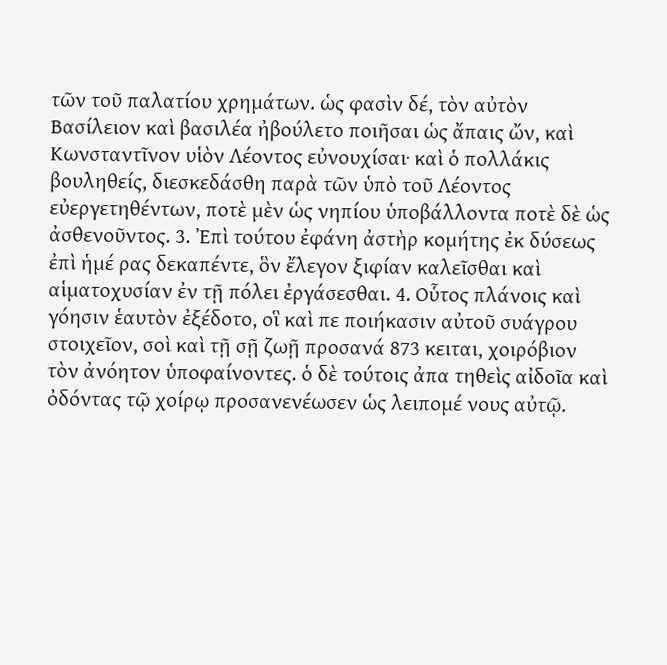τῶν τοῦ παλατίου χρημάτων. ὡς φασὶν δέ, τὸν αὐτὸν Βασίλειον καὶ βασιλέα ἠβούλετο ποιῆσαι ὡς ἄπαις ὤν, καὶ Κωνσταντῖνον υἱὸν Λέοντος εὐνουχίσαι· καὶ ὁ πολλάκις βουληθείς, διεσκεδάσθη παρὰ τῶν ὑπὸ τοῦ Λέοντος εὐεργετηθέντων, ποτὲ μὲν ὡς νηπίου ὑποβάλλοντα ποτὲ δὲ ὡς ἀσθενοῦντος. 3. Ἐπὶ τούτου ἐφάνη ἀστὴρ κομήτης ἐκ δύσεως ἐπὶ ἡμέ ρας δεκαπέντε, ὃν ἔλεγον ξιφίαν καλεῖσθαι καὶ αἱματοχυσίαν ἐν τῇ πόλει ἐργάσεσθαι. 4. Οὗτος πλάνοις καὶ γόησιν ἑαυτὸν ἐξέδοτο, οἳ καὶ πε ποιήκασιν αὐτοῦ συάγρου στοιχεῖον, σοὶ καὶ τῇ σῇ ζωῇ προσανά 873 κειται, χοιρόβιον τὸν ἀνόητον ὑποφαίνοντες. ὁ δὲ τούτοις ἀπα τηθεὶς αἰδοῖα καὶ ὀδόντας τῷ χοίρῳ προσανενέωσεν ὡς λειπομέ νους αὐτῷ.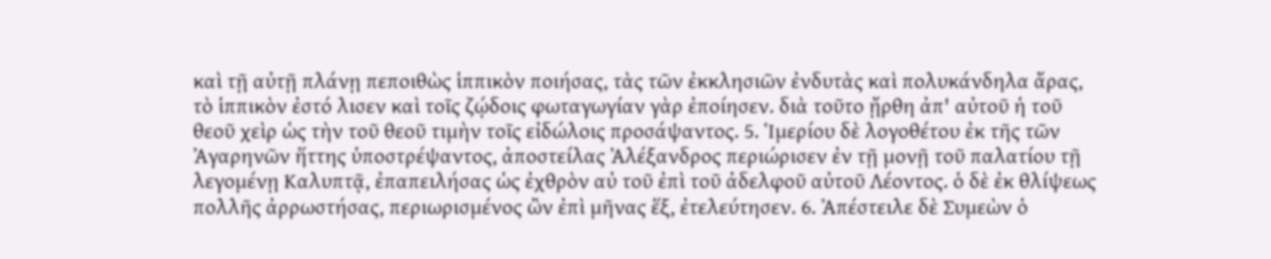καὶ τῇ αὐτῇ πλάνῃ πεποιθὼς ἱππικὸν ποιήσας, τὰς τῶν ἐκκλησιῶν ἐνδυτὰς καὶ πολυκάνδηλα ἄρας, τὸ ἱππικὸν ἐστό λισεν καὶ τοῖς ζῴδοις φωταγωγίαν γὰρ ἐποίησεν. διὰ τοῦτο ᾔρθη ἀπ' αὐτοῦ ἡ τοῦ θεοῦ χεὶρ ὡς τὴν τοῦ θεοῦ τιμὴν τοῖς εἰδώλοις προσάψαντος. 5. Ἱμερίου δὲ λογοθέτου ἐκ τῆς τῶν Ἀγαρηνῶν ἥττης ὑποστρέψαντος, ἀποστείλας Ἀλέξανδρος περιώρισεν ἐν τῇ μονῇ τοῦ παλατίου τῇ λεγομένῃ Καλυπτᾷ, ἐπαπειλήσας ὡς ἐχθρὸν αὐ τοῦ ἐπὶ τοῦ ἀδελφοῦ αὐτοῦ Λέοντος. ὁ δὲ ἐκ θλίψεως πολλῆς ἀρρωστήσας, περιωρισμένος ὢν ἐπὶ μῆνας ἕξ, ἐτελεύτησεν. 6. Ἀπέστειλε δὲ Συμεὼν ὁ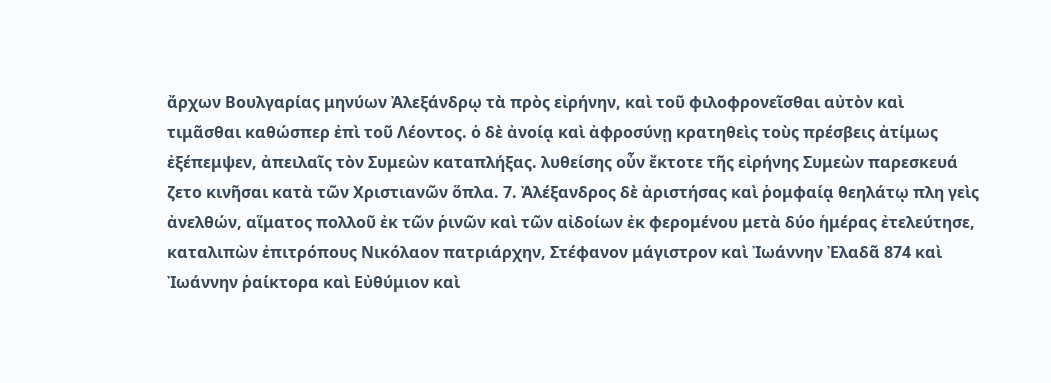ἄρχων Βουλγαρίας μηνύων Ἀλεξάνδρῳ τὰ πρὸς εἰρήνην, καὶ τοῦ φιλοφρονεῖσθαι αὐτὸν καὶ τιμᾶσθαι καθώσπερ ἐπὶ τοῦ Λέοντος. ὁ δὲ ἀνοίᾳ καὶ ἀφροσύνῃ κρατηθεὶς τοὺς πρέσβεις ἀτίμως ἐξέπεμψεν, ἀπειλαῖς τὸν Συμεὼν καταπλήξας. λυθείσης οὖν ἔκτοτε τῆς εἰρήνης Συμεὼν παρεσκευά ζετο κινῆσαι κατὰ τῶν Χριστιανῶν ὅπλα. 7. Ἀλέξανδρος δὲ ἀριστήσας καὶ ῥομφαίᾳ θεηλάτῳ πλη γεὶς ἀνελθών, αἵματος πολλοῦ ἐκ τῶν ῥινῶν καὶ τῶν αἰδοίων ἐκ φερομένου μετὰ δύο ἡμέρας ἐτελεύτησε, καταλιπὼν ἐπιτρόπους Νικόλαον πατριάρχην, Στέφανον μάγιστρον καὶ Ἰωάννην Ἐλαδᾶ 874 καὶ Ἰωάννην ῥαίκτορα καὶ Εὐθύμιον καὶ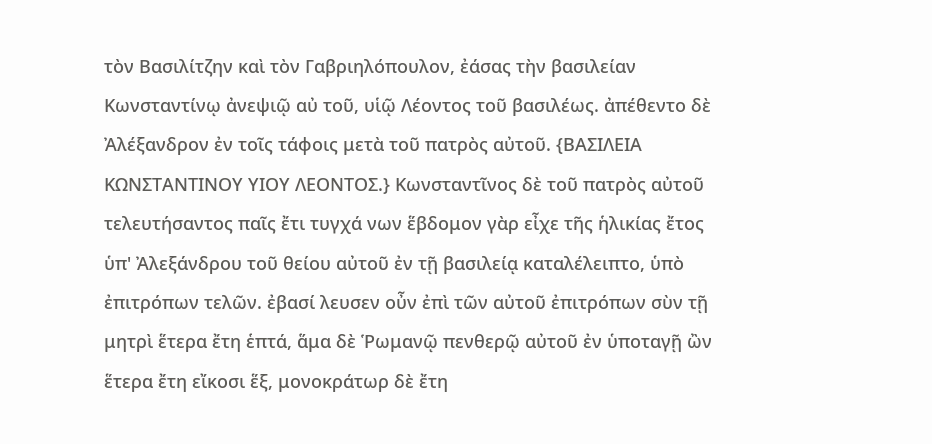τὸν Βασιλίτζην καὶ τὸν Γαβριηλόπουλον, ἐάσας τὴν βασιλείαν Κωνσταντίνῳ ἀνεψιῷ αὐ τοῦ, υἱῷ Λέοντος τοῦ βασιλέως. ἀπέθεντο δὲ Ἀλέξανδρον ἐν τοῖς τάφοις μετὰ τοῦ πατρὸς αὐτοῦ. {ΒΑΣΙΛΕΙΑ ΚΩΝΣΤΑΝΤΙΝΟΥ ΥΙΟΥ ΛΕΟΝΤΟΣ.} Κωνσταντῖνος δὲ τοῦ πατρὸς αὐτοῦ τελευτήσαντος παῖς ἔτι τυγχά νων ἕβδομον γὰρ εἶχε τῆς ἡλικίας ἔτος ὑπ' Ἀλεξάνδρου τοῦ θείου αὐτοῦ ἐν τῇ βασιλείᾳ καταλέλειπτο, ὑπὸ ἐπιτρόπων τελῶν. ἐβασί λευσεν οὖν ἐπὶ τῶν αὐτοῦ ἐπιτρόπων σὺν τῇ μητρὶ ἕτερα ἔτη ἑπτά, ἅμα δὲ Ῥωμανῷ πενθερῷ αὐτοῦ ἐν ὑποταγῇ ὢν ἕτερα ἔτη εἴκοσι ἕξ, μονοκράτωρ δὲ ἔτη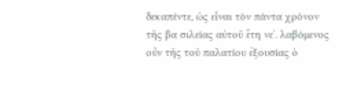δεκαπέντε, ὡς εἶναι τὸν πάντα χρόνον τῆς βα σιλείας αὐτοῦ ἔτη νεʹ. λαβόμενος οὖν τῆς τοῦ παλατίου ἐξουσίας ὁ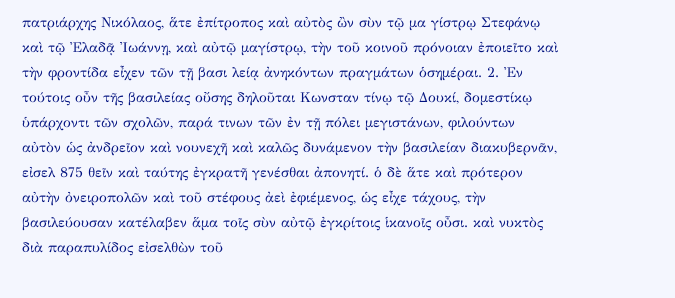πατριάρχης Νικόλαος, ἅτε ἐπίτροπος καὶ αὐτὸς ὢν σὺν τῷ μα γίστρῳ Στεφάνῳ καὶ τῷ Ἐλαδᾷ Ἰωάννῃ, καὶ αὐτῷ μαγίστρῳ, τὴν τοῦ κοινοῦ πρόνοιαν ἐποιεῖτο καὶ τὴν φροντίδα εἶχεν τῶν τῇ βασι λείᾳ ἀνηκόντων πραγμάτων ὁσημέραι. 2. Ἐν τούτοις οὖν τῆς βασιλείας οὔσης δηλοῦται Κωνσταν τίνῳ τῷ Δουκί, δομεστίκῳ ὑπάρχοντι τῶν σχολῶν, παρά τινων τῶν ἐν τῇ πόλει μεγιστάνων, φιλούντων αὐτὸν ὡς ἀνδρεῖον καὶ νουνεχῆ καὶ καλῶς δυνάμενον τὴν βασιλείαν διακυβερνᾶν, εἰσελ 875 θεῖν καὶ ταύτης ἐγκρατῆ γενέσθαι ἀπονητί. ὁ δὲ ἅτε καὶ πρότερον αὐτὴν ὀνειροπολῶν καὶ τοῦ στέφους ἀεὶ ἐφιέμενος, ὡς εἶχε τάχους, τὴν βασιλεύουσαν κατέλαβεν ἅμα τοῖς σὺν αὐτῷ ἐγκρίτοις ἱκανοῖς οὖσι. καὶ νυκτὸς διὰ παραπυλίδος εἰσελθὼν τοῦ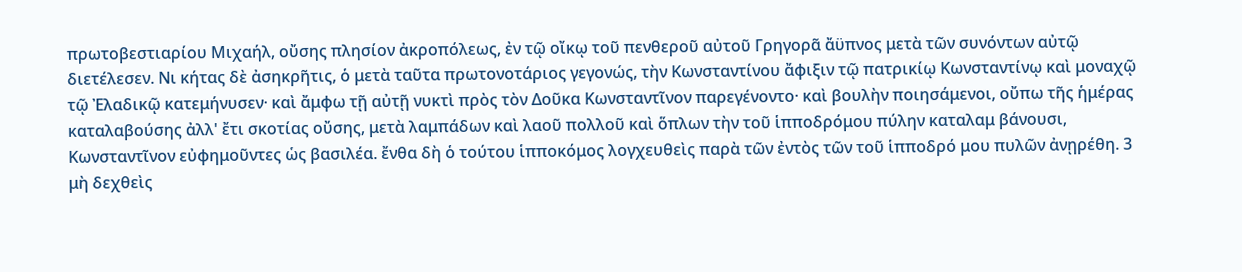πρωτοβεστιαρίου Μιχαήλ, οὔσης πλησίον ἀκροπόλεως, ἐν τῷ οἴκῳ τοῦ πενθεροῦ αὐτοῦ Γρηγορᾶ ἄϋπνος μετὰ τῶν συνόντων αὐτῷ διετέλεσεν. Νι κήτας δὲ ἀσηκρῆτις, ὁ μετὰ ταῦτα πρωτονοτάριος γεγονώς, τὴν Κωνσταντίνου ἄφιξιν τῷ πατρικίῳ Κωνσταντίνῳ καὶ μοναχῷ τῷ Ἐλαδικῷ κατεμήνυσεν· καὶ ἄμφω τῇ αὐτῇ νυκτὶ πρὸς τὸν Δοῦκα Κωνσταντῖνον παρεγένοντο· καὶ βουλὴν ποιησάμενοι, οὔπω τῆς ἡμέρας καταλαβούσης ἀλλ' ἔτι σκοτίας οὔσης, μετὰ λαμπάδων καὶ λαοῦ πολλοῦ καὶ ὅπλων τὴν τοῦ ἱπποδρόμου πύλην καταλαμ βάνουσι, Κωνσταντῖνον εὐφημοῦντες ὡς βασιλέα. ἔνθα δὴ ὁ τούτου ἱπποκόμος λογχευθεὶς παρὰ τῶν ἐντὸς τῶν τοῦ ἱπποδρό μου πυλῶν ἀνῃρέθη. 3 μὴ δεχθεὶς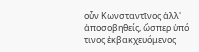οὖν Κωνσταντῖνος ἀλλ' ἀποσοβηθείς, ὥσπερ ὑπό τινος ἐκβακχευόμενος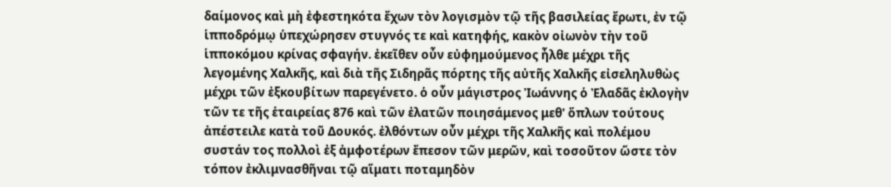δαίμονος καὶ μὴ ἐφεστηκότα ἔχων τὸν λογισμὸν τῷ τῆς βασιλείας ἔρωτι, ἐν τῷ ἱπποδρόμῳ ὑπεχώρησεν στυγνός τε καὶ κατηφής, κακὸν οἰωνὸν τὴν τοῦ ἱπποκόμου κρίνας σφαγήν. ἐκεῖθεν οὖν εὐφημούμενος ἦλθε μέχρι τῆς λεγομένης Χαλκῆς, καὶ διὰ τῆς Σιδηρᾶς πόρτης τῆς αὐτῆς Χαλκῆς εἰσεληλυθὼς μέχρι τῶν ἐξκουβίτων παρεγένετο. ὁ οὖν μάγιστρος Ἰωάννης ὁ Ἐλαδᾶς ἐκλογὴν τῶν τε τῆς ἑταιρείας 876 καὶ τῶν ἐλατῶν ποιησάμενος μεθ' ὅπλων τούτους ἀπέστειλε κατὰ τοῦ Δουκός. ἐλθόντων οὖν μέχρι τῆς Χαλκῆς καὶ πολέμου συστάν τος πολλοὶ ἐξ ἀμφοτέρων ἔπεσον τῶν μερῶν, καὶ τοσοῦτον ὥστε τὸν τόπον ἐκλιμνασθῆναι τῷ αἵματι ποταμηδὸν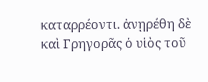καταρρέοντι. ἀνῃρέθη δὲ καὶ Γρηγορᾶς ὁ υἱὸς τοῦ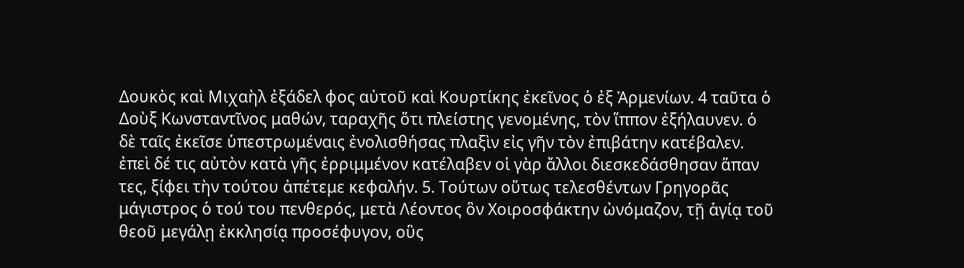Δουκὸς καὶ Μιχαὴλ ἐξάδελ φος αὐτοῦ καὶ Κουρτίκης ἐκεῖνος ὁ ἐξ Ἀρμενίων. 4 ταῦτα ὁ Δοὺξ Κωνσταντῖνος μαθών, ταραχῆς ὅτι πλείστης γενομένης, τὸν ἵππον ἐξήλαυνεν. ὁ δὲ ταῖς ἐκεῖσε ὑπεστρωμέναις ἐνολισθήσας πλαξὶν εἰς γῆν τὸν ἐπιβάτην κατέβαλεν. ἐπεὶ δέ τις αὐτὸν κατὰ γῆς ἐρριμμένον κατέλαβεν οἱ γὰρ ἄλλοι διεσκεδάσθησαν ἅπαν τες, ξίφει τὴν τούτου ἀπέτεμε κεφαλήν. 5. Τούτων οὕτως τελεσθέντων Γρηγορᾶς μάγιστρος ὁ τού του πενθερός, μετὰ Λέοντος ὃν Χοιροσφάκτην ὠνόμαζον, τῇ ἁγίᾳ τοῦ θεοῦ μεγάλῃ ἐκκλησίᾳ προσέφυγον, οὓς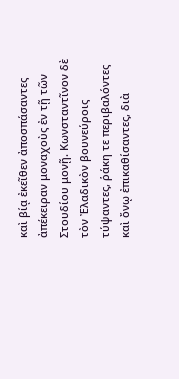καὶ βίᾳ ἐκεῖθεν ἀποσπάσαντες ἀπέκειραν μοναχοὺς ἐν τῇ τῶν Στουδίου μονῇ. Κωνσταντῖνον δὲ τὸν Ἐλαδικὸν βουνεύροις τύψαντες, ῥάκη τε περιβαλόντες καὶ ὄνῳ ἐπικαθίσαντες, διὰ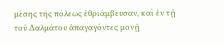μέσης τῆς πόλεως ἐθριάμβευσαν, καὶ ἐν τῇ τοῦ Δαλμάτου ἀπαγαγόντες μονῇ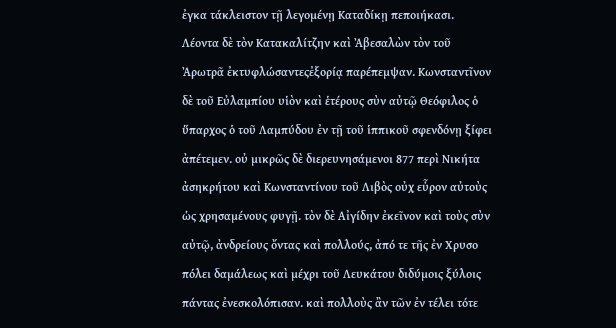ἐγκα τάκλειστον τῇ λεγομένῃ Καταδίκῃ πεποιήκασι. Λέοντα δὲ τὸν Κατακαλίτζην καὶ Ἀβεσαλὼν τὸν τοῦ Ἀρωτρᾶ ἐκτυφλώσαντεςἐξορίᾳ παρέπεμψαν. Κωνσταντῖνον δὲ τοῦ Εὐλαμπίου υἱὸν καὶ ἑτέρους σὺν αὐτῷ Θεόφιλος ὁ ὕπαρχος ὁ τοῦ Λαμπύδου ἐν τῇ τοῦ ἱππικοῦ σφενδόνῃ ξίφει ἀπέτεμεν. οὐ μικρῶς δὲ διερευνησάμενοι 877 περὶ Νικήτα ἀσηκρήτου καὶ Κωνσταντίνου τοῦ Λιβὸς οὐχ εὗρον αὐτοὺς ὡς χρησαμένους φυγῇ. τὸν δὲ Αἰγίδην ἐκεῖνον καὶ τοὺς σὺν αὐτῷ, ἀνδρείους ὄντας καὶ πολλούς, ἀπό τε τῆς ἐν Χρυσο πόλει δαμάλεως καὶ μέχρι τοῦ Λευκάτου διδύμοις ξύλοις πάντας ἐνεσκολόπισαν. καὶ πολλοὺς ἂν τῶν ἐν τέλει τότε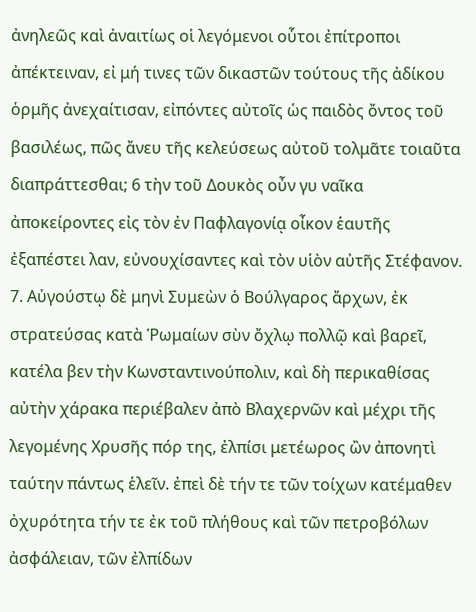ἀνηλεῶς καὶ ἀναιτίως οἱ λεγόμενοι οὗτοι ἐπίτροποι ἀπέκτειναν, εἰ μή τινες τῶν δικαστῶν τούτους τῆς ἀδίκου ὁρμῆς ἀνεχαίτισαν, εἰπόντες αὐτοῖς ὡς παιδὸς ὄντος τοῦ βασιλέως, πῶς ἄνευ τῆς κελεύσεως αὐτοῦ τολμᾶτε τοιαῦτα διαπράττεσθαι; 6 τὴν τοῦ Δουκὸς οὖν γυ ναῖκα ἀποκείροντες εἰς τὸν ἐν Παφλαγονίᾳ οἶκον ἑαυτῆς ἐξαπέστει λαν, εὐνουχίσαντες καὶ τὸν υἱὸν αὐτῆς Στέφανον. 7. Αὐγούστῳ δὲ μηνὶ Συμεὼν ὁ Βούλγαρος ἄρχων, ἐκ στρατεύσας κατὰ Ῥωμαίων σὺν ὄχλῳ πολλῷ καὶ βαρεῖ, κατέλα βεν τὴν Κωνσταντινούπολιν, καὶ δὴ περικαθίσας αὐτὴν χάρακα περιέβαλεν ἀπὸ Βλαχερνῶν καὶ μέχρι τῆς λεγομένης Χρυσῆς πόρ της, ἐλπίσι μετέωρος ὢν ἀπονητὶ ταύτην πάντως ἑλεῖν. ἐπεὶ δὲ τήν τε τῶν τοίχων κατέμαθεν ὀχυρότητα τήν τε ἐκ τοῦ πλήθους καὶ τῶν πετροβόλων ἀσφάλειαν, τῶν ἐλπίδων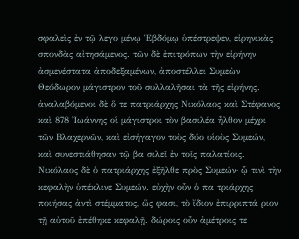σφαλεὶς ἐν τῷ λεγο μένῳ Ἑβδόμῳ ὑπέστρεψεν, εἰρηνικὰς σπονδὰς αἰτησάμενος. τῶν δὲ ἐπιτρόπων τὴν εἰρήνην ἀσμενέστατα ἀποδεξαμένων, ἀποστέλλει Συμεὼν Θεόδωρον μάγιστρον τοῦ συλλαλῆσαι τὰ τῆς εἰρήνης. ἀναλαβόμενοι δὲ ὅ τε πατριάρχης Νικόλαος καὶ Στέφανος καὶ 878 Ἰωάννης οἱ μάγιστροι τὸν βασιλέα ἦλθον μέχρι τῶν Βλαχερνῶν, καὶ εἰσήγαγον τοὺς δύο υἱοὺς Συμεών, καὶ συνεστιάθησαν τῷ βα σιλεῖ ἐν τοῖς παλατίοις. Νικόλαος δὲ ὁ πατριάρχης ἐξῆλθε πρὸς Συμεών· ᾧ τινὶ τὴν κεφαλὴν ὑπέκλινε Συμεών. εὐχὴν οὖν ὁ πα τριάρχης ποιήσας ἀντὶ στέμματος, ὥς φασι, τὸ ἴδιον ἐπιρριπτά ριον τῇ αὐτοῦ ἐπέθηκε κεφαλῇ. δώροις οὖν ἀμέτροις τε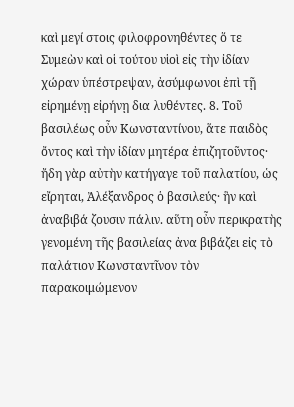καὶ μεγί στοις φιλοφρονηθέντες ὅ τε Συμεὼν καὶ οἱ τούτου υἱοὶ εἰς τὴν ἰδίαν χώραν ὑπέστρεψαν, ἀσύμφωνοι ἐπὶ τῇ εἰρημένῃ εἰρήνῃ δια λυθέντες. 8. Τοῦ βασιλέως οὖν Κωνσταντίνου, ἅτε παιδὸς ὄντος καὶ τὴν ἰδίαν μητέρα ἐπιζητοῦντος· ἤδη γὰρ αὐτὴν κατήγαγε τοῦ παλατίου, ὡς εἴρηται, Ἀλέξανδρος ὁ βασιλεύς· ἣν καὶ ἀναβιβά ζουσιν πάλιν. αὕτη οὖν περικρατὴς γενομένη τῆς βασιλείας ἀνα βιβάζει εἰς τὸ παλάτιον Κωνσταντῖνον τὸν παρακοιμώμενον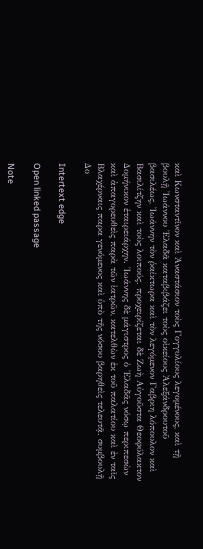καὶ Κωνσταντῖνον καὶ Ἀναστάσιον τοὺς Γογγυλίους λεγομένους, καὶ τῇ βουλῇ Ἰωάννου Ἐλαδᾶ καταβιβάζει τοὺς οἰκείους Ἀλεξάνδρουτοῦ βασιλέως, Ἰωάννην τὸν ῥαίκτωρα καὶ τὸν λεγόμενον Γαβριη λόπουλον καὶ Βασιλίτζην καὶ τοὺς λοιπούς. προχειρίζεται δὲ Ζωὴ Αὐγοῦστα Θεοφύλακτον Δομήνικον ἑταιρειάρχην. Ἰωάννης δὲ μάγιστρος ὁ Ἐλαδᾶς νόσῳ περιπεσὼν καὶ ἀπαγορευθεὶς παρὰ τῶν ἰατρῶν, κατελθὼν ἐκ τοῦ παλατίου καὶ ἐν ταῖς Βλαχέρναις παρα γενόμενος καὶ ὑπὸ τῆς νόσου βαρηθεὶς τελευτᾷ. συμβουλῇ Δο

Intertext edge

Open linked passage

Note